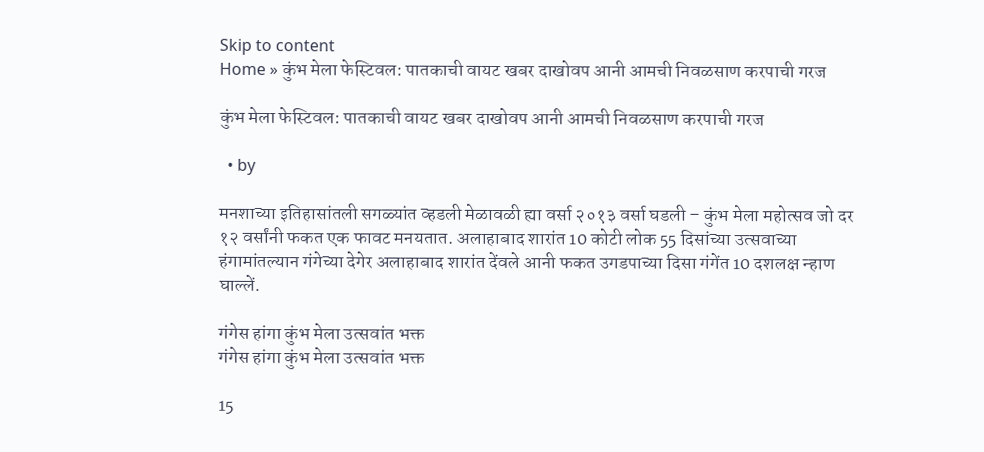Skip to content
Home » कुंभ मेला फेस्टिवल: पातकाची वायट खबर दाखोवप आनी आमची निवळसाण करपाची गरज

कुंभ मेला फेस्टिवल: पातकाची वायट खबर दाखोवप आनी आमची निवळसाण करपाची गरज

  • by

मनशाच्या इतिहासांतली सगळ्यांत व्हडली मेळावळी ह्या वर्सा २०१३ वर्सा घडली – कुंभ मेला महोत्सव जो दर १२ वर्सांनी फकत एक फावट मनयतात. अलाहाबाद शारांत 10 कोटी लोक 55 दिसांच्या उत्सवाच्या हंगामांतल्यान गंगेच्या देगेर अलाहाबाद शारांत देंवले आनी फकत उगडपाच्या दिसा गंगेंत 10 दशलक्ष न्हाण घाल्लें.

गंगेस हांगा कुंभ मेला उत्सवांत भक्त
गंगेस हांगा कुंभ मेला उत्सवांत भक्त

15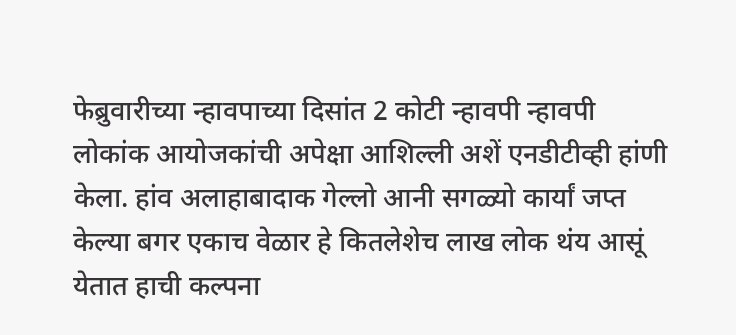फेब्रुवारीच्या न्हावपाच्या दिसांत 2 कोटी न्हावपी न्हावपी लोकांक आयोजकांची अपेक्षा आशिल्ली अशें एनडीटीव्ही हांणी केला. हांव अलाहाबादाक गेल्लो आनी सगळ्यो कार्यां जप्त केल्या बगर एकाच वेळार हे कितलेशेच लाख लोक थंय आसूं येतात हाची कल्पना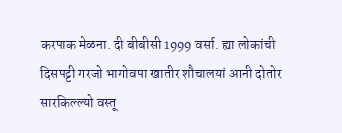करपाक मेळना. दी बीबीसी 1999 वर्सा. ह्या लोकांची दिसपट्टी गरजो भागोवपा खातीर शौचालयां आनी दोतोर सारकिल्ल्यो वस्तू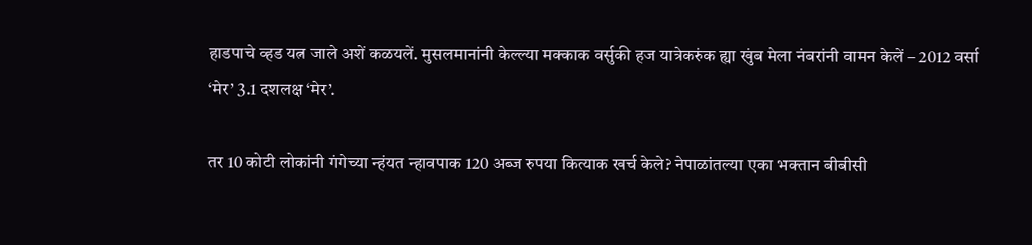हाडपाचे व्हड यत्न जाले अशें कळयलें. मुसलमानांनी केल्ल्या मक्काक वर्सुकी हज यात्रेकरुंक ह्या खुंब मेला नंबरांनी वामन केलें – 2012 वर्सा ‘मेर’ 3.1 दशलक्ष ‘मेर’.

तर 10 कोटी लोकांनी गंगेच्या न्हंयत न्हावपाक 120 अब्ज रुपया कित्याक खर्च केले? नेपाळांतल्या एका भक्तान बीबीसी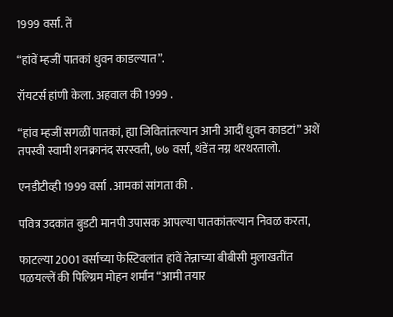1999 वर्सा. तें

“हांवें म्हजीं पातकां धुवन काडल्यात”.

रॉयटर्स हांणी केला. अहवाल की 1999 .

“हांव म्हजीं सगळीं पातकां, ह्या जिवितांतल्यान आनी आदीं धुवन काडटां” अशें तपस्वी स्वामी शनक्रानंद सरस्वती, ७७ वर्सां, थंडेंत नग्न थरथरतालो.

एनडीटीव्ही 1999 वर्सा . आमकां सांगता की .

पवित्र उदकांत बुडटी मानपी उपासक आपल्या पातकांतल्यान निवळ करता,

फाटल्या 2001 वर्साच्या फेस्टिवलांत हांवें तेन्नाच्या बीबीसी मुलाखतींत पळयल्लें की पिल्ग्रिम मोहन शर्मान “आमी तयार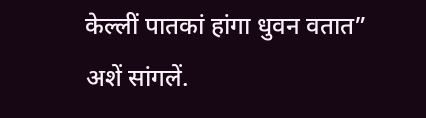केल्लीं पातकां हांगा धुवन वतात” अशें सांगलें.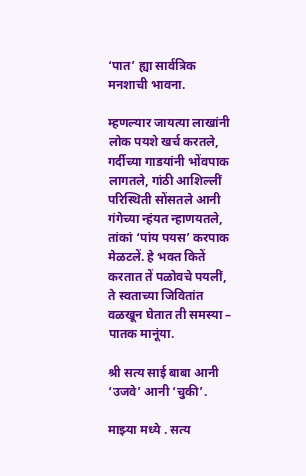‘पात’ ह्या सार्वत्रिक मनशाची भावना.

म्हणल्यार जायत्या लाखांनी लोक पयशे खर्च करतले, गर्दीच्या गाडयांनी भोंवपाक लागतले, गांठी आशिल्लीं परिस्थिती सोंसतले आनी गंगेच्या न्हंयत न्हाणयतले, तांकां ‘पांय पयस’ करपाक मेळटलें. हे भक्त कितें करतात तें पळोवचे पयलीं, ते स्वताच्या जिवितांत वळखून घेतात ती समस्या – पातक मानूंया.

श्री सत्य साई बाबा आनी ‘उजवे’ आनी ‘चुकी’.

माझ्या मध्ये . सत्य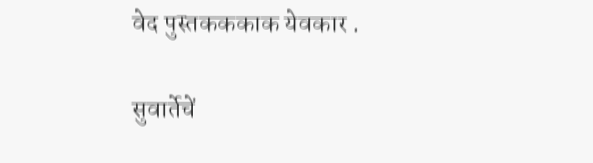वेद पुस्तकककाक येवकार .

सुवार्तेचें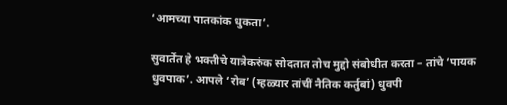‘आमच्या पातकांक धुकता’.

सुवार्तेंत हे भक्तीचे यात्रेकरुंक सोदतात तोच मुद्दो संबोधीत करता – तांचे ‘पायक धुवपाक’. आपले ‘रोब’ (म्हळ्यार तांचीं नैतिक कर्तुबां) धुवपी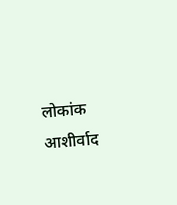लोकांक आशीर्वाद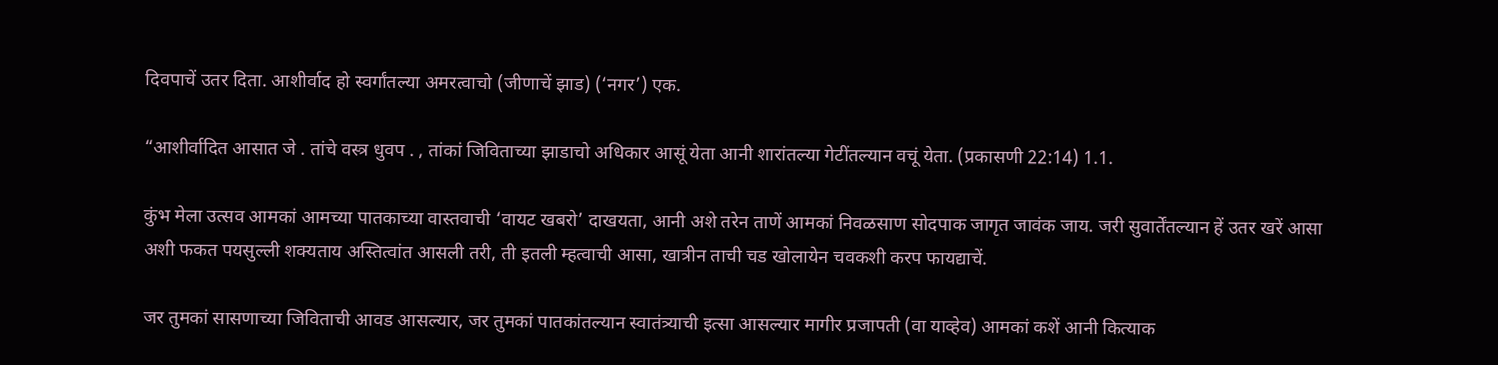दिवपाचें उतर दिता. आशीर्वाद हो स्वर्गांतल्या अमरत्वाचो (जीणाचें झाड) (‘नगर’) एक.

“आशीर्वादित आसात जे . तांचे वस्त्र धुवप . , तांकां जिविताच्या झाडाचो अधिकार आसूं येता आनी शारांतल्या गेटींतल्यान वचूं येता. (प्रकासणी 22:14) 1.1.

कुंभ मेला उत्सव आमकां आमच्या पातकाच्या वास्तवाची ‘वायट खबरो’ दाखयता, आनी अशे तरेन ताणें आमकां निवळसाण सोदपाक जागृत जावंक जाय. जरी सुवार्तेंतल्यान हें उतर खरें आसा अशी फकत पयसुल्ली शक्यताय अस्तित्वांत आसली तरी, ती इतली म्हत्वाची आसा, खात्रीन ताची चड खोलायेन चवकशी करप फायद्याचें.

जर तुमकां सासणाच्या जिविताची आवड आसल्यार, जर तुमकां पातकांतल्यान स्वातंत्र्याची इत्सा आसल्यार मागीर प्रजापती (वा याव्हेव) आमकां कशें आनी कित्याक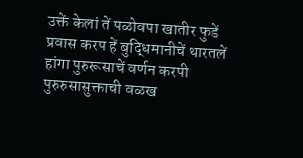उक्तें केलां तें पळोवपा खातीर फुडें प्रवास करप हें बुद्धिमानीचें थारतलें हांगा पुरुरूसाचें वर्णन करपी पुरुरुसासुक्ताची वळख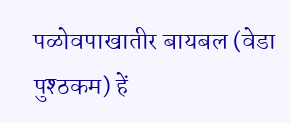पळोवपाखातीर बायबल (वेडा पुश्ठकम) हें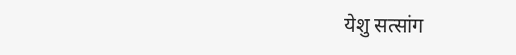येशु सत्सांग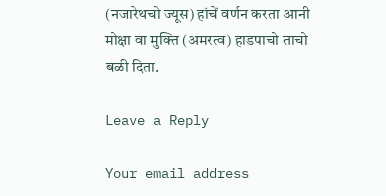(नजारेथचो ज्यूस) हांचें वर्णन करता आनी मोक्षा वा मुक्ति (अमरत्व) हाडपाचो ताचो बळी दिता.

Leave a Reply

Your email address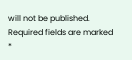will not be published. Required fields are marked *